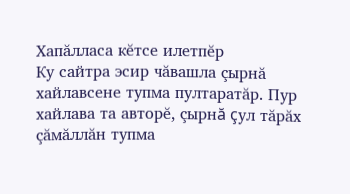Хапăлласа кĕтсе илетпĕр
Ку сайтра эсир чăвашла çырнă хайлавсене тупма пултаратăр. Пур
хайлава та авторĕ, çырнă çул тăрăх çăмăллăн тупма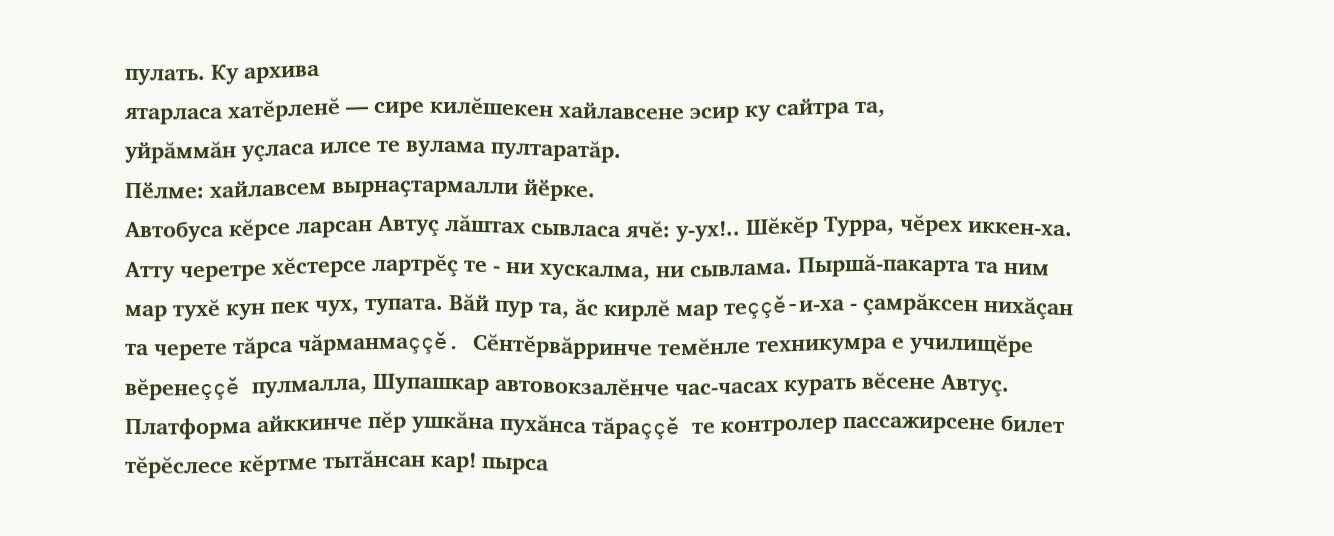пулать. Ку архива
ятарласа хатĕрленĕ — сире килĕшекен хайлавсене эсир ку сайтра та,
уйрăммăн уçласа илсе те вулама пултаратăр.
Пӗлме: хайлавсем вырнаҫтармалли йӗрке.
Автобуса кĕрсе ларсан Автуç лăштах сывласа ячĕ: у-ух!.. Шĕкĕр Турра, чĕрех иккен-ха. Атту черетре хĕстерсе лартрĕç те - ни хускалма, ни сывлама. Пыршă-пакарта та ним мар тухĕ кун пек чух, тупата. Вăй пур та, ăс кирлĕ мар теççĕ-и-ха - çамрăксен нихăçан та черете тăрса чăрманмаççĕ. Сĕнтĕрвăрринче темĕнле техникумра е училищĕре вĕренеççĕ пулмалла, Шупашкар автовокзалĕнче час-часах курать вĕсене Автуç. Платформа айккинче пĕр ушкăна пухăнса тăраççĕ те контролер пассажирсене билет тĕрĕслесе кĕртме тытăнсан кар! пырса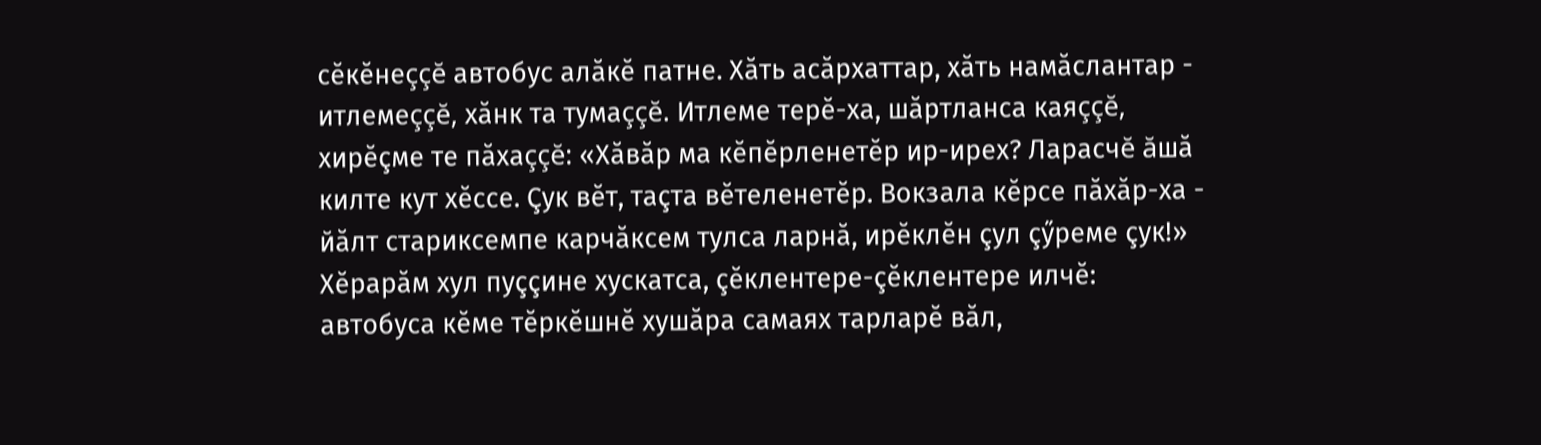сĕкĕнеççĕ автобус алăкĕ патне. Хăть асăрхаттар, хăть намăслантар - итлемеççĕ, хăнк та тумаççĕ. Итлеме терĕ-ха, шăртланса каяççĕ, хирĕçме те пăхаççĕ: «Хăвăр ма кĕпĕрленетĕр ир-ирех? Ларасчĕ ăшă килте кут хĕссе. Çук вĕт, таçта вĕтеленетĕр. Вокзала кĕрсе пăхăр-ха - йăлт стариксемпе карчăксем тулса ларнă, ирĕклĕн çул çӳреме çук!»
Хĕрарăм хул пуççине хускатса, çĕклентере-çĕклентере илчĕ: автобуса кĕме тĕркĕшнĕ хушăра самаях тарларĕ вăл,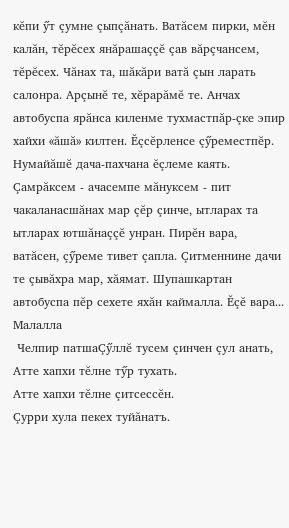кĕпи ӳт çумне çыпçăнать. Ватăсем пирки, мĕн калăн, тĕрĕсех янăрашаççĕ çав вăрçчансем, тĕрĕсех. Чăнах та, шăкăри ватă çын ларать салонра. Арçынĕ те, хĕрарăмĕ те. Анчах автобуспа ярăнса киленме тухмастпăр-çке эпир хайхи «ăшă» килтен. Ĕçсĕрленсе çӳреместпĕр. Нумайăшĕ дача-пахчана ĕçлеме каять. Çамрăксем - ачасемпе мăнуксем - пит чакаланасшăнах мар çĕр çинче, ытларах та ытларах ютшăнаççĕ унран. Пирĕн вара, ватăсен, çӳреме тивет çапла. Çитменнине дачи те çывăхра мар, хăямат. Шупашкартан автобуспа пĕр сехете яхăн каймалла. Ĕçĕ вара...
Малалла
 Челпир патшаÇӳллĕ тусем çинчен çул анать,
Атте хапхи тĕлне тӳр тухать.
Атте хапхи тĕлне çитсессĕн.
Çурри хула пекех туйăнатъ.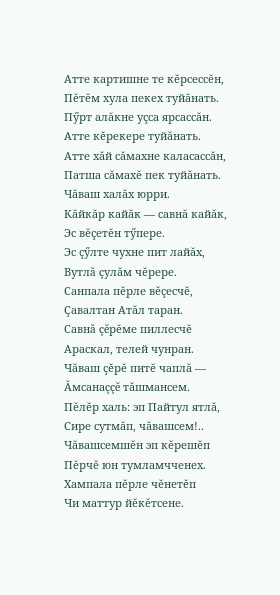Атте картишне те кĕрсессĕн,
Пĕтĕм хула пекех туйăнать.
Пӳрт алăкне уçса ярсассăн.
Атте кĕрекере туйăнать.
Атте хăй сăмахне каласассăн,
Патша сăмахĕ пек туйăнать.
Чăваш халăх юрри.
Кăйкăр кайăк — савнă кайăк,
Эс вĕçетĕн тӳпере.
Эс çӳлте чухне пит лайăх,
Вутлă çулăм чĕрере.
Санпала пĕрле вĕçесчĕ,
Çавалтан Атăл таран.
Савнă çĕрĕме пиллесчĕ
Араскал, телей чунран.
Чăваш çĕрĕ питĕ чаплă —
Ăмсанаççĕ тăшмансем.
Пĕлĕр халь: эп Пайтул ятлă,
Сире сутмăп, чăвашсем!..
Чăвашсемшĕн эп кĕрешĕп
Пĕрчĕ юн тумламчченех.
Хампала пĕрле чĕнетĕп
Чи маттур йĕкĕтсене.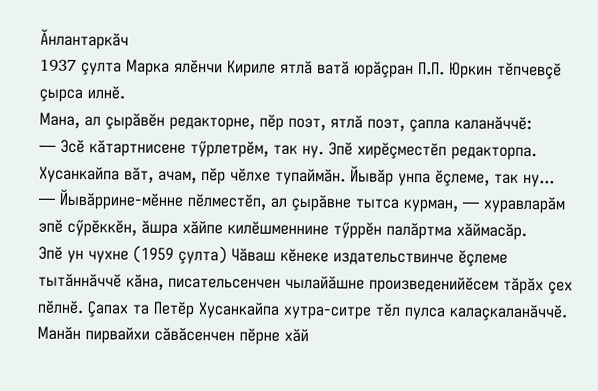Ăнлантаркăч
1937 çулта Марка ялĕнчи Кириле ятлă ватă юрăçран П.П. Юркин тĕпчевçĕ çырса илнĕ.
Мана, ал çырăвĕн редакторне, пĕр поэт, ятлă поэт, çапла каланăччĕ:
— Эсĕ кăтартнисене тӳрлетрĕм, так ну. Эпĕ хирĕçместĕп редакторпа. Хусанкайпа вăт, ачам, пĕр чĕлхе тупаймăн. Йывăр унпа ĕçлеме, так ну...
— Йывăррине-мĕнне пĕлместĕп, ал çырăвне тытса курман, — хуравларăм эпĕ сӳрĕккĕн, ăшра хăйпе килĕшменнине тӳррĕн палăртма хăймасăр.
Эпĕ ун чухне (1959 çулта) Чăваш кĕнеке издательствинче ĕçлеме тытăннăччĕ кăна, писательсенчен чылайăшне произведенийĕсем тăрăх çех пĕлнĕ. Çапах та Петĕр Хусанкайпа хутра-ситре тĕл пулса калаçкаланăччĕ. Манăн пирвайхи сăвăсенчен пĕрне хăй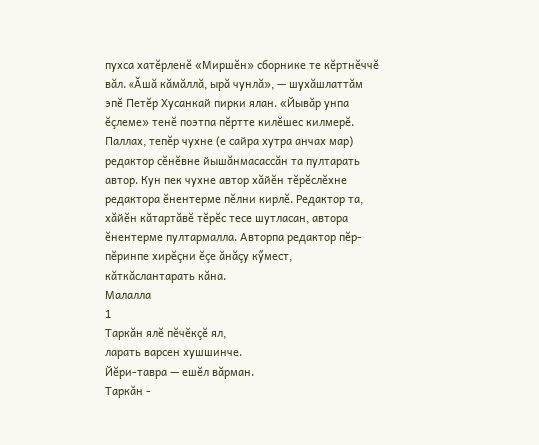пухса хатĕрленĕ «Миршĕн» сборнике те кĕртнĕччĕ вăл. «Ăшă кăмăллă, ырă чунлă», — шухăшлаттăм эпĕ Петĕр Хусанкай пирки ялан. «Йывăр унпа ĕçлеме» тенĕ поэтпа пĕртте килĕшес килмерĕ.
Паллах, тепĕр чухне (е сайра хутра анчах мар) редактор сĕнĕвне йышăнмасассăн та пултарать автор. Кун пек чухне автор хăйĕн тĕрĕслĕхне редактора ĕнентерме пĕлни кирлĕ. Редактор та, хăйĕн кăтартăвĕ тĕрĕс тесе шутласан, автора ĕнентерме пултармалла. Авторпа редактор пĕр-пĕринпе хирĕçни ĕçе ăнăçу кӳмест, кăткăслантарать кăна.
Малалла
1
Таркăн ялĕ пĕчĕкçĕ ял,
ларать варсен хушшинче.
Йĕри-тавра — ешĕл вăрман.
Таркăн -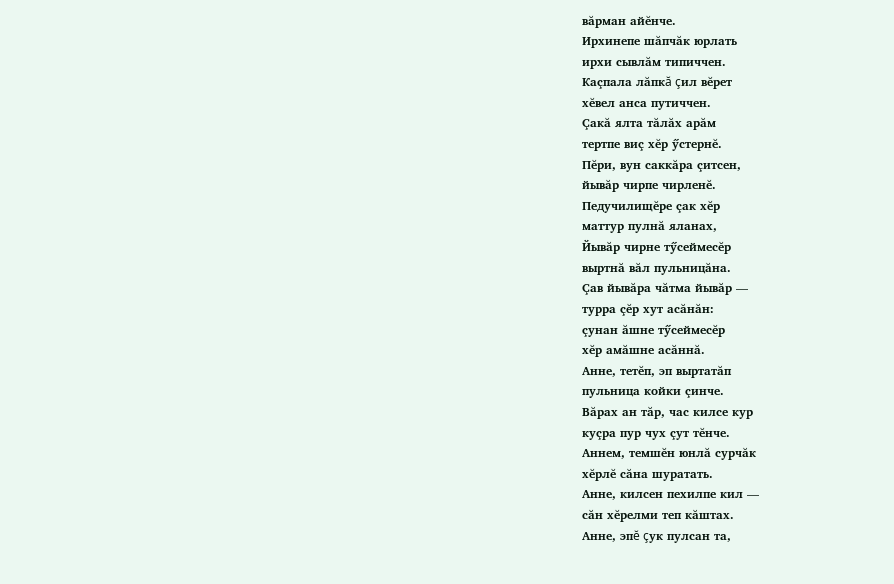вăрман айĕнче.
Ирхинепе шăпчăк юрлать
ирхи сывлăм типиччен.
Каçпала лăпкă çил вĕрет
хĕвел анса путиччен.
Çакă ялта тăлăх арăм
тертпе виç хĕр ӳстернĕ.
Пĕри, вун саккăра çитсен,
йывăр чирпе чирленĕ.
Педучилищĕре çак хĕр
маттур пулнă яланах,
Йывăр чирне тӳсеймесĕр
выртнă вăл пульницăна.
Çав йывăра чăтма йывăр —
турра çĕр хут асăнăн:
çунан ăшне тӳсеймесĕр
хĕр амăшне асăннă.
Анне, тетĕп, эп выртатăп
пульница койки çинче.
Вăрах ан тăр, час килсе кур
куçра пур чух çут тĕнче.
Аннем, темшĕн юнлă сурчăк
хĕрлĕ сăна шуратать.
Анне, килсен пехилпе кил —
сăн хĕрелми теп кăштах.
Анне, эпĕ çук пулсан та,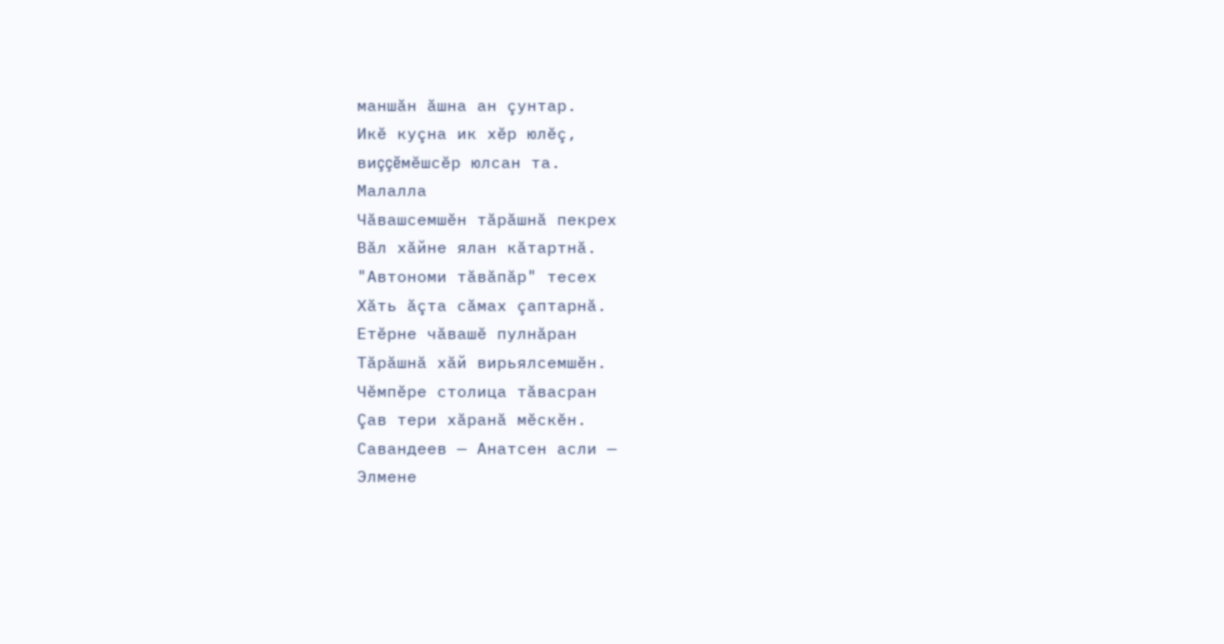маншăн ăшна ан çунтар.
Икĕ куçна ик хĕр юлĕç,
виççĕмĕшсĕр юлсан та.
Малалла
Чăвашсемшĕн тăрăшнă пекрех
Вăл хăйне ялан кăтартнă.
"Автономи тăвăпăр" тесех
Хăть ăçта сăмах çаптарнă.
Етĕрне чăвашĕ пулнăран
Тăрăшнă хăй вирьялсемшĕн.
Чĕмпĕре столица тăвасран
Çав тери хăранă мĕскĕн.
Савандеев — Анатсен асли —
Элмене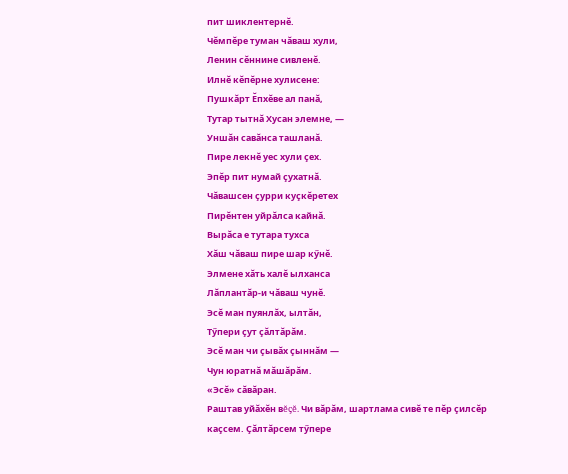пит шиклентернĕ.
Чĕмпĕре туман чăваш хули,
Ленин сĕннине сивленĕ.
Илнĕ кĕпĕрне хулисене:
Пушкăрт Ĕпхĕве ал панă,
Тутар тытнă Хусан элемне, —
Уншăн савăнса ташланă.
Пире лекнĕ уес хули çех.
Эпĕр пит нумай çухатнă.
Чăвашсен çурри куçкĕретех
Пирĕнтен уйрăлса кайнă.
Вырăса е тутара тухса
Хăш чăваш пире шар кӳнĕ.
Элмене хăть халĕ ылханса
Лăплантăр-и чăваш чунĕ.
Эсĕ ман пуянлăх, ылтăн,
Тӳпери çут çăлтăрăм.
Эсĕ ман чи çывăх çыннăм —
Чун юратнă мăшăрăм.
«Эсĕ» сăвăран.
Раштав уйăхĕн вĕçĕ. Чи вăрăм, шартлама сивĕ те пĕр çилсĕр каçсем. Çăлтăрсем тӳпере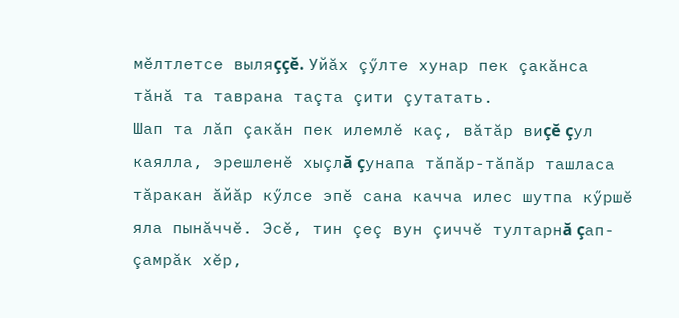мĕлтлетсе выляççĕ. Уйăх çӳлте хунар пек çакăнса тăнă та таврана таçта çити çутатать.
Шап та лăп çакăн пек илемлĕ каç, вăтăр виçĕ çул каялла, эрешленĕ хыçлă çунапа тăпăр-тăпăр ташласа тăракан ăйăр кӳлсе эпĕ сана качча илес шутпа кӳршĕ яла пынăччĕ. Эсĕ, тин çеç вун çиччĕ тултарнă çап-çамрăк хĕр,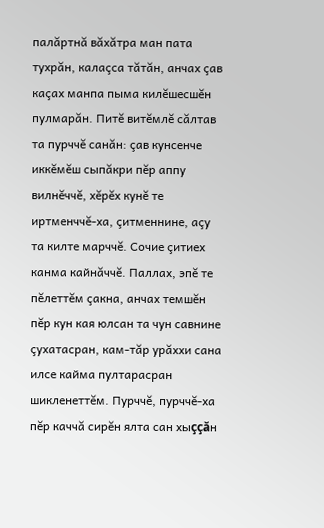палăртнă вăхăтра ман пата тухрăн, калаçса тăтăн, анчах çав каçах манпа пыма килĕшесшĕн пулмарăн. Питĕ витĕмлĕ сăлтав та пурччĕ санăн: çав кунсенче иккĕмĕш сыпăкри пĕр аппу вилнĕччĕ, хĕрĕх кунĕ те иртменччĕ-ха, çитменнине, аçу та килте марччĕ. Сочие çитиех канма кайнăччĕ. Паллах, эпĕ те пĕлеттĕм çакна, анчах темшĕн пĕр кун кая юлсан та чун савнине çухатасран, кам-тăр урăххи сана илсе кайма пултарасран шикленеттĕм. Пурччĕ, пурччĕ-ха пĕр каччă сирĕн ялта сан хыççăн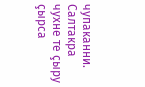чупаканни. Салтакра чухне те çыру çырса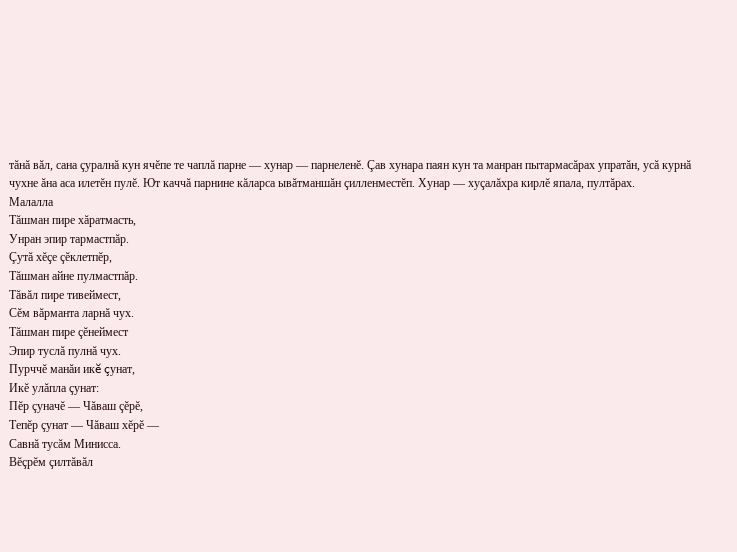тăнă вăл, сана çуралнă кун ячĕпе те чаплă парне — хунар — парнеленĕ. Çав хунара паян кун та манран пытармасăрах упратăн, усă курнă чухне ăна аса илетĕн пулĕ. Ют каччă парнине кăларса ывăтманшăн çилленместĕп. Хунар — хуçалăхра кирлĕ япала, пултăрах.
Малалла
Тăшман пире хăратмасть,
Унран эпир тармастпăр.
Çутă хĕçе çĕклетпĕр,
Тăшман айне пулмастпăр.
Тăвăл пире тивеймест,
Сĕм вăрманта ларнă чух.
Тăшман пире çĕнеймест
Эпир туслă пулнă чух.
Пурччĕ манăи икĕ çунат,
Икĕ улăпла çунат:
Пĕр çуначĕ — Чăваш çĕрĕ,
Тепĕр çунат — Чăваш хĕрĕ —
Савнă тусăм Минисса.
Вĕçрĕм çилтăвăл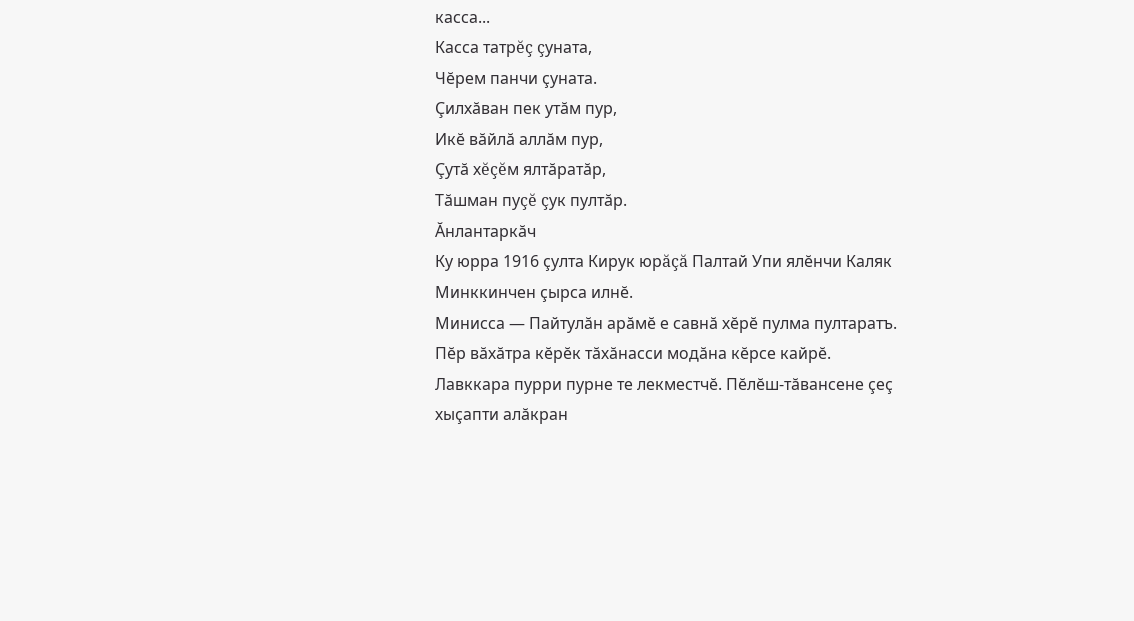касса...
Касса татрĕç çуната,
Чĕрем панчи çуната.
Çилхăван пек утăм пур,
Икĕ вăйлă аллăм пур,
Çутă хĕçĕм ялтăратăр,
Тăшман пуçĕ çук пултăр.
Ăнлантаркăч
Ку юрра 1916 çулта Кирук юрăçă Палтай Упи ялĕнчи Каляк Минккинчен çырса илнĕ.
Минисса — Пайтулăн арăмĕ е савнă хĕрĕ пулма пултаратъ.
Пĕр вăхăтра кĕрĕк тăхăнасси модăна кĕрсе кайрĕ. Лавккара пурри пурне те лекместчĕ. Пĕлĕш-тăвансене çеç хыçапти алăкран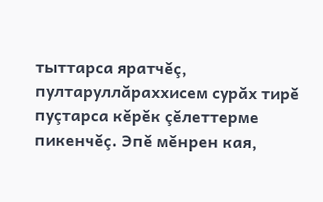тыттарса яратчĕç, пултаруллăраххисем сурăх тирĕ пуçтарса кĕрĕк çĕлеттерме пикенчĕç. Эпĕ мĕнрен кая,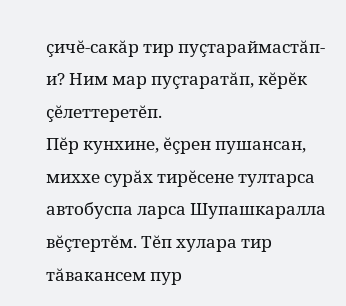çичĕ-сакăр тир пуçтараймастăп-и? Ним мар пуçтаратăп, кĕрĕк çĕлеттеретĕп.
Пĕр кунхине, ĕçрен пушансан, миххе сурăх тирĕсене тултарса автобуспа ларса Шупашкаралла вĕçтертĕм. Тĕп хулара тир тăвакансем пур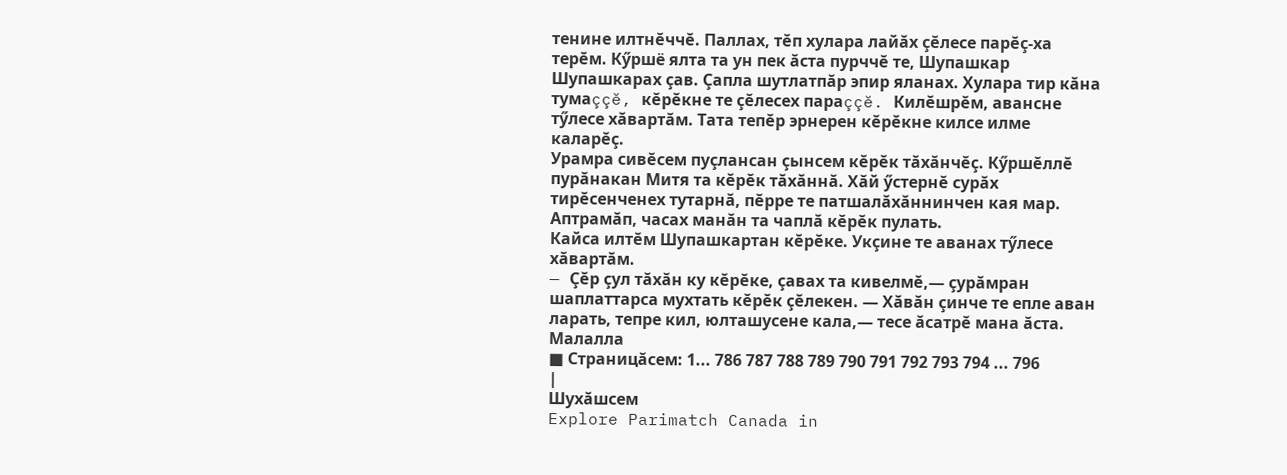тенине илтнĕччĕ. Паллах, тĕп хулара лайăх çĕлесе парĕç-ха терĕм. Кӳршё ялта та ун пек ăста пурччĕ те, Шупашкар Шупашкарах çав. Çапла шутлатпăр эпир яланах. Хулара тир кăна тумаççĕ, кĕрĕкне те çĕлесех параççĕ. Килĕшрĕм, авансне тӳлесе хăвартăм. Тата тепĕр эрнерен кĕрĕкне килсе илме каларĕç.
Урамра сивĕсем пуçлансан çынсем кĕрĕк тăхăнчĕç. Кӳршĕллĕ пурăнакан Митя та кĕрĕк тăхăннă. Хăй ӳстернĕ сурăх тирĕсенченех тутарнă, пĕрре те патшалăхăннинчен кая мар. Аптрамăп, часах манăн та чаплă кĕрĕк пулать.
Кайса илтĕм Шупашкартан кĕрĕке. Укçине те аванах тӳлесе хăвартăм.
— Çĕр çул тăхăн ку кĕрĕке, çавах та кивелмĕ,— çурăмран шаплаттарса мухтать кĕрĕк çĕлекен. — Хăвăн çинче те епле аван ларать, тепре кил, юлташусене кала,— тесе ăсатрĕ мана ăста.
Малалла
■ Страницăсем: 1... 786 787 788 789 790 791 792 793 794 ... 796
|
Шухăшсем
Explore Parimatch Canada in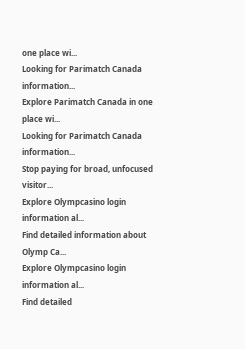one place wi...
Looking for Parimatch Canada information...
Explore Parimatch Canada in one place wi...
Looking for Parimatch Canada information...
Stop paying for broad, unfocused visitor...
Explore Olympcasino login information al...
Find detailed information about Olymp Ca...
Explore Olympcasino login information al...
Find detailed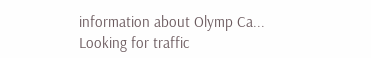information about Olymp Ca...
Looking for traffic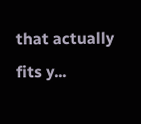that actually fits y...